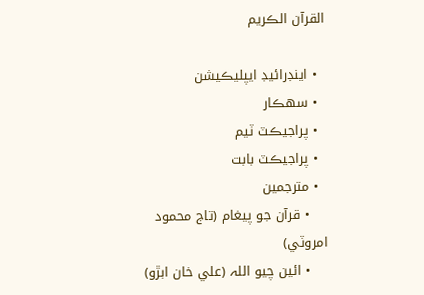القرآن الڪريم

  • اينڊرائيڊ ايپليڪيشن
  • سهڪار
  • پراجيڪٽ ٽيم
  • پراجيڪٽ بابت
  • مترجمين
    • قرآن جو پيغام (تاج محمود امروٽي)
    • ائين چيو اللہ (علي خان ابڙو)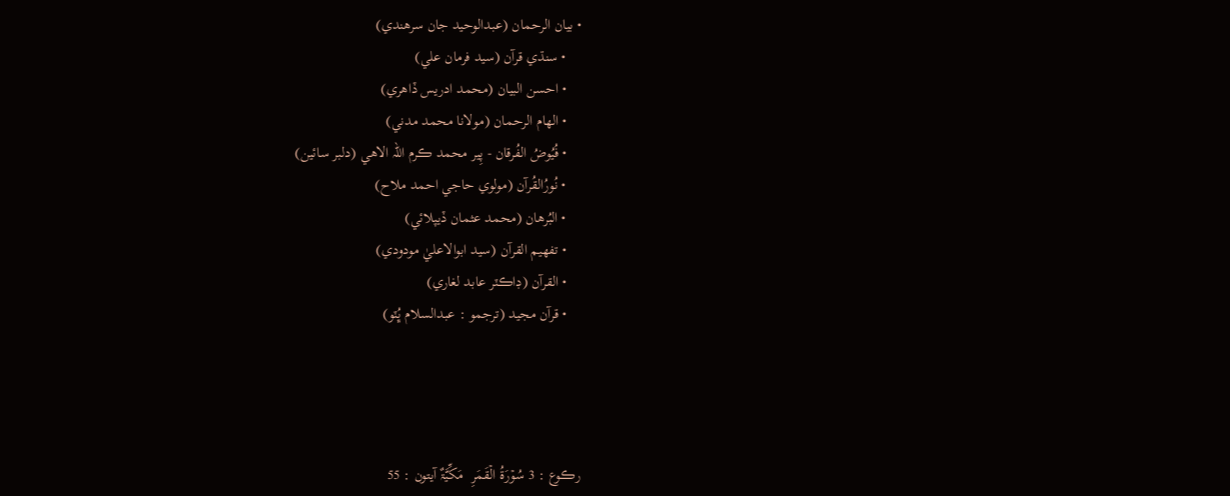• بيان الرحمان (عبدالوحيد جان سرهندي)
    • سنڌي قرآن (سيد فرمان علي)
    • احسن البيان (محمد ادريس ڏاهري)
    • الھام الرحمان (مولانا محمد مدني)
    • فُيُوضُ الفُرقان - پِير محمد ڪرم اللہ الاھي (دلبر سائين)
    • نُورُالقُرآن (مولوي حاجي احمد ملاح)
    • البُرھان (محمد عثمان ڏيپلائي)
    • تفھيم القرآن (سيد ابوالاعليٰ مودودي)
    • القرآن (ڊاڪٽر عابد لغاري)
    • قرآن مجيد (ترجمو : عبدالسلام ڀُٽو)




رڪوع : 3 سُوۡرَۃُ الۡقَمَرِ  مَکِّیَّۃٌ آيتون : 55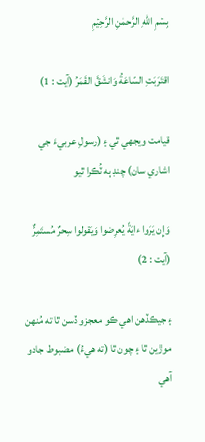بِسۡمِ اللهِ الرَّحمٰنِ الرَّحِيۡمِ

اقتَرَبَتِ السّاعَةُ وَانشَقَّ القَمَرُ (آيت : 1)

قيامت ويجھي ٿي ۽ (رسولِ عربيءَ جي اشاري سان) چنڊ ٻه ٽُڪرا ٿيو

وَإِن يَرَوا ءايَةً يُعرِضوا وَيَقولوا سِحرٌ مُستَمِرٌّ (آيت : 2)

۽ جيڪڏهن اهي ڪو معجزو ڏسن ٿا ته مُنهن موڙين ٿا ۽ چون ٿا (ته هيءُ) مضبوط جادو آهي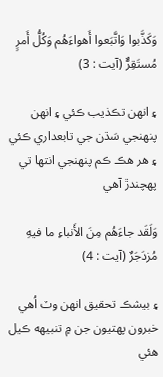وَكَذَّبوا وَاتَّبَعوا أَهواءَهُم وَكُلُّ أَمرٍ مُستَقِرٌّ (آيت : 3)

۽ انهن تڪذيب ڪئي ۽ انهن پنهنجي سَڌن جي تابعداري ڪئي ۽ هر هڪ ڪم پنهنجي انتها تي پهچندڙ آهي

وَلَقَد جاءَهُم مِنَ الأَنباءِ ما فيهِ مُزدَجَرٌ (آيت : 4)

۽ بيشڪ تحقيق انهن وٽ اُهي خبرون پهتيون جن ۾ تنبيهه ڪيل هئي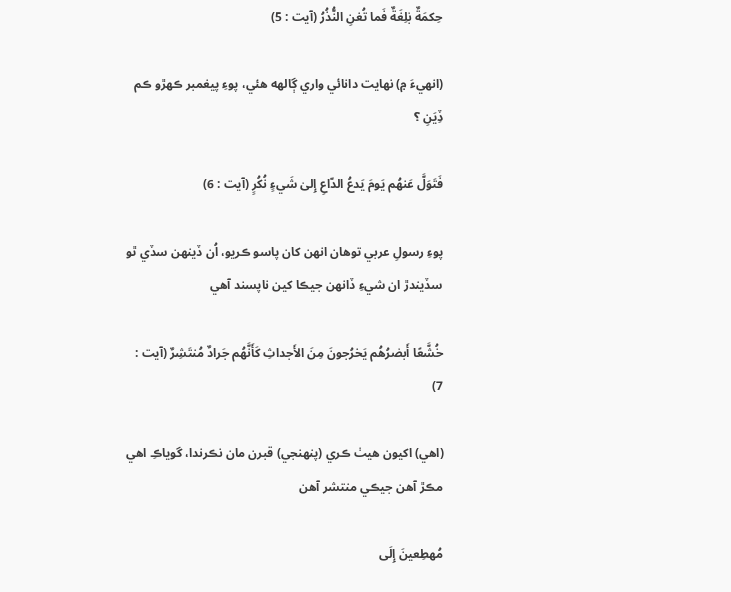حِكمَةٌ بٰلِغَةٌ فَما تُغنِ النُّذُرُ (آيت : 5)

(انهيءَ ۾) نهايت دانائي واري ڳالهه هئي، پوءِ پيغمبر ڪهڙو ڪم ڏِيَنِ ؟

فَتَوَلَّ عَنهُم يَومَ يَدعُ الدّاعِ إِلىٰ شَيءٍ نُكُرٍ (آيت : 6)

پوءِ رسولِ عربي توهان انهن کان پاسو ڪريو، اُن ڏينهن سڏي ٿو سڏيندڙ ان شيءِ ڏانهن جيڪا کين ناپسند آهي

خُشَّعًا أَبصٰرُهُم يَخرُجونَ مِنَ الأَجداثِ كَأَنَّهُم جَرادٌ مُنتَشِرٌ (آيت : 7)

(اهي) اکيون هيٺ ڪري (پنهنجي) قبرن مان نڪرندا، گوياڪِ اهي مڪڙ آهن جيڪي منتشر آهن

مُهطِعينَ إِلَى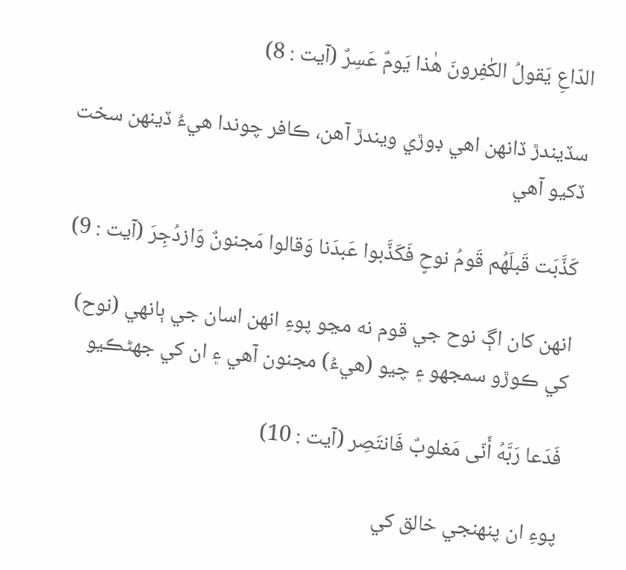الدّاعِ يَقولُ الكٰفِرونَ هٰذا يَومٌ عَسِرٌ (آيت : 8)

سڏيندڙ ڏانهن اهي ڊوڙي ويندڙ آهن، ڪافر چوندا هيءُ ڏينهن سخت ڏکيو آهي

كَذَّبَت قَبلَهُم قَومُ نوحٍ فَكَذَّبوا عَبدَنا وَقالوا مَجنونٌ وَازدُجِرَ (آيت : 9)

انهن کان اڳ نوح جي قوم نه مڃو پوءِ انهن اسان جي ٻانهي (نوح) کي ڪوڙو سمجھو ۽ چيو (هيءُ) مجنون آهي ۽ ان کي جھڻڪيو

فَدَعا رَبَّهُ أَنّى مَغلوبٌ فَانتَصِر (آيت : 10)

پوءِ ان پنهنجي خالق کي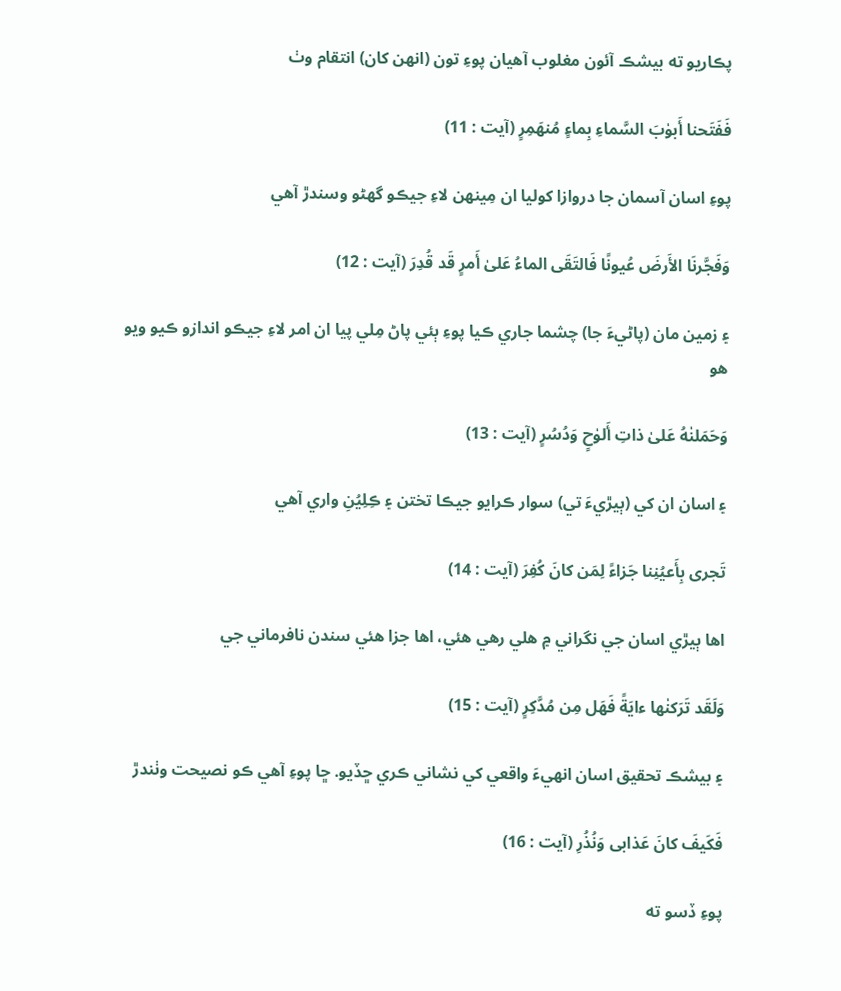پڪاريو ته بيشڪ آئون مغلوب آهيان پوءِ تون (انهن کان) انتقام وٺ

فَفَتَحنا أَبوٰبَ السَّماءِ بِماءٍ مُنهَمِرٍ (آيت : 11)

پوءِ اسان آسمان جا دروازا کوليا ان مِينهن لاءِ جيڪو گھڻو وسندڙ آهي

وَفَجَّرنَا الأَرضَ عُيونًا فَالتَقَى الماءُ عَلىٰ أَمرٍ قَد قُدِرَ (آيت : 12)

۽ زمين مان (پاڻيءَ جا) چشما جاري ڪيا پوءِ ٻئي پاڻ مِلي پيا ان امر لاءِ جيڪو اندازو ڪيو ويو هو

وَحَمَلنٰهُ عَلىٰ ذاتِ أَلوٰحٍ وَدُسُرٍ (آيت : 13)

۽ اسان ان کي (ٻيڙيءَ تي) سوار ڪرايو جيڪا تختن ۽ ڪِلِيُنِ واري آهي

تَجرى بِأَعيُنِنا جَزاءً لِمَن كانَ كُفِرَ (آيت : 14)

اها ٻيڙي اسان جي نگراني ۾ هلي رهي هئي، اها جزا هئي سندن نافرماني جي

وَلَقَد تَرَكنٰها ءايَةً فَهَل مِن مُدَّكِرٍ (آيت : 15)

۽ بيشڪ تحقيق اسان انهيءَ واقعي کي نشاني ڪري ڇڏيو. ڇا پوءِ آهي ڪو نصيحت وٺندڙ

فَكَيفَ كانَ عَذابى وَنُذُرِ (آيت : 16)

پوءِ ڏسو ته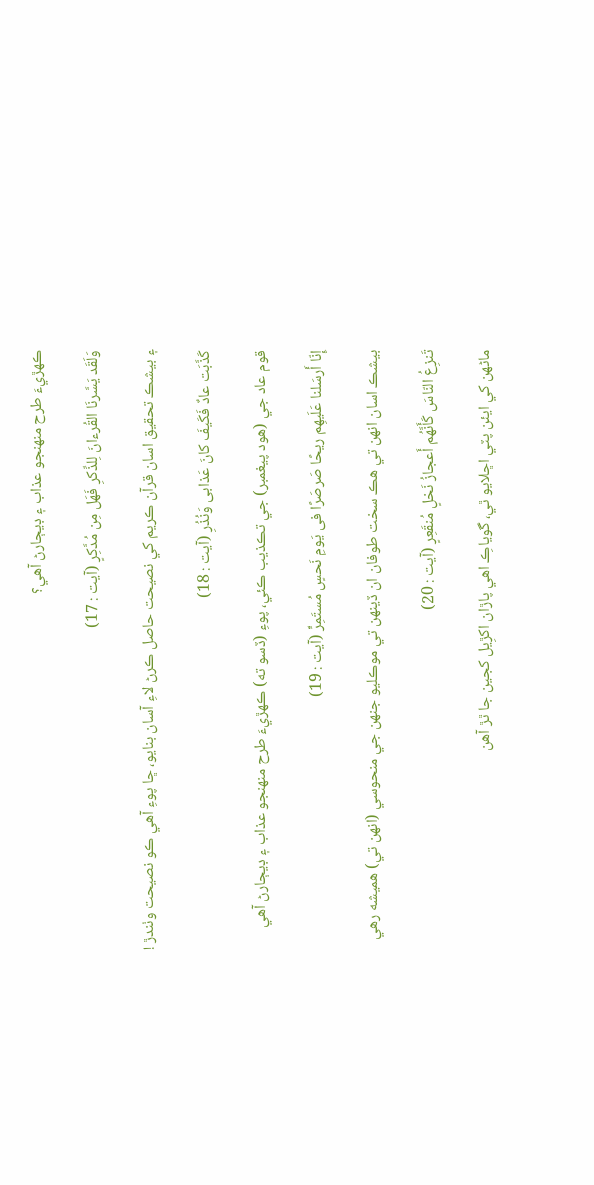ڪهڙيءَ طرح منهنجو عذاب ۽ ڊيڄارڻ آهي؟

وَلَقَد يَسَّرنَا القُرءانَ لِلذِّكرِ فَهَل مِن مُدَّكِرٍ (آيت : 17)

۽ بيشڪ تحقيق اسان قرآن ڪريم کي نصيحت حاصل ڪرڻ لاءِ آسان بنايو، ڇا پوءِ آهي ڪو نصيحت وٺندڙ !

كَذَّبَت عادٌ فَكَيفَ كانَ عَذابى وَنُذُرِ (آيت : 18)

قوم عاد جي (هود پيغمبر) جي تڪذيب ڪئي، پوءِ (ڏسو ته) ڪهڙيءَ طرح منهنجو عذاب ۽ ڊيڄارڻ آهي

إِنّا أَرسَلنا عَلَيهِم ريحًا صَرصَرًا فى يَومِ نَحسٍ مُستَمِرٍّ (آيت : 19)

بيشڪ اسان انهن تي هڪ سخت طوفان ان ڏينهن تي موڪليو جنهن جي منحوسي (انهن تي) هميشه رهي

تَنزِعُ النّاسَ كَأَنَّهُم أَعجازُ نَخلٍ مُنقَعِرٍ (آيت : 20)

ماڻهن کي ايئن پٽي اڇلايو ٿي، گوياڪِ اهي پاڙان اکڙِيل کجين جا ٿڙ آهن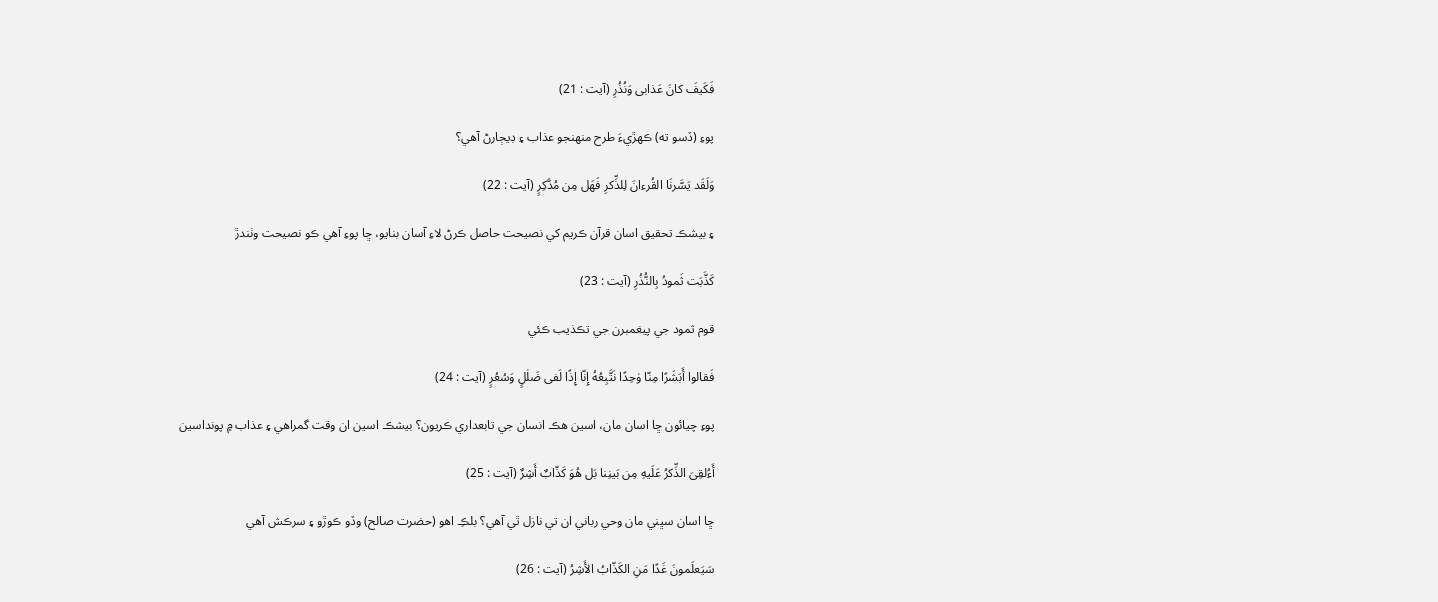فَكَيفَ كانَ عَذابى وَنُذُرِ (آيت : 21)

پوءِ (ڏسو ته) ڪهڙيءَ طرح منهنجو عذاب ۽ ڊيڄارڻ آهي؟

وَلَقَد يَسَّرنَا القُرءانَ لِلذِّكرِ فَهَل مِن مُدَّكِرٍ (آيت : 22)

۽ بيشڪ تحقيق اسان قرآن ڪريم کي نصيحت حاصل ڪرڻ لاءِ آسان بنايو، ڇا پوءِ آهي ڪو نصيحت وٺندڙ

كَذَّبَت ثَمودُ بِالنُّذُرِ (آيت : 23)

قوم ثمود جي پيغمبرن جي تڪذيب ڪئي

فَقالوا أَبَشَرًا مِنّا وٰحِدًا نَتَّبِعُهُ إِنّا إِذًا لَفى ضَلٰلٍ وَسُعُرٍ (آيت : 24)

پوءِ چيائون ڇا اسان مان، اسين هڪ انسان جي تابعداري ڪريون؟ بيشڪ اسين ان وقت گمراهي ۽ عذاب ۾ پونداسين

أَءُلقِىَ الذِّكرُ عَلَيهِ مِن بَينِنا بَل هُوَ كَذّابٌ أَشِرٌ (آيت : 25)

ڇا اسان سڀني مان وحي رباني ان تي نازل ٿي آهي؟ بلڪِ اهو (حضرت صالح) وڏو ڪوڙو ۽ سرڪش آهي

سَيَعلَمونَ غَدًا مَنِ الكَذّابُ الأَشِرُ (آيت : 26)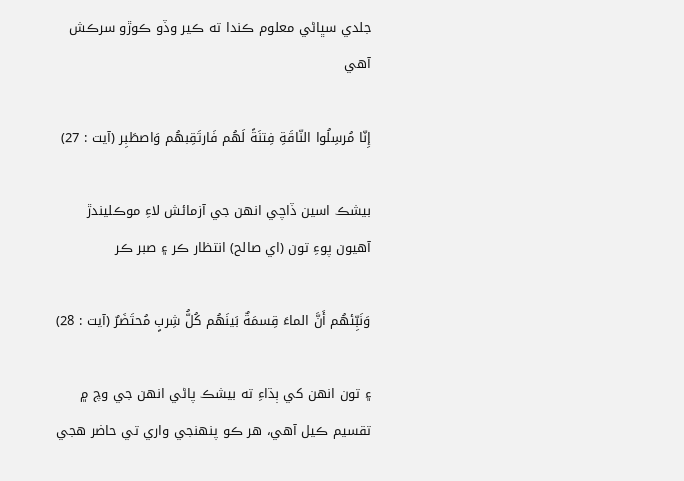جلدي سڀاڻي معلوم ڪندا ته ڪير وڏو ڪوڙو سرڪش آهي

إِنّا مُرسِلُوا النّاقَةِ فِتنَةً لَهُم فَارتَقِبهُم وَاصطَبِر (آيت : 27)

بيشڪ اسين ڏاچي انهن جي آزمائش لاءِ موڪليندڙ آهيون پوءِ تون (اي صالح) انتظار ڪر ۽ صبر ڪر

وَنَبِّئهُم أَنَّ الماءَ قِسمَةٌ بَينَهُم كُلُّ شِربٍ مُحتَضَرٌ (آيت : 28)

۽ تون انهن کي ٻڌاءِ ته بيشڪ پاڻي انهن جي وچ ۾ تقسيم ڪيل آهي، هر ڪو پنهنجي واري تي حاضر هجي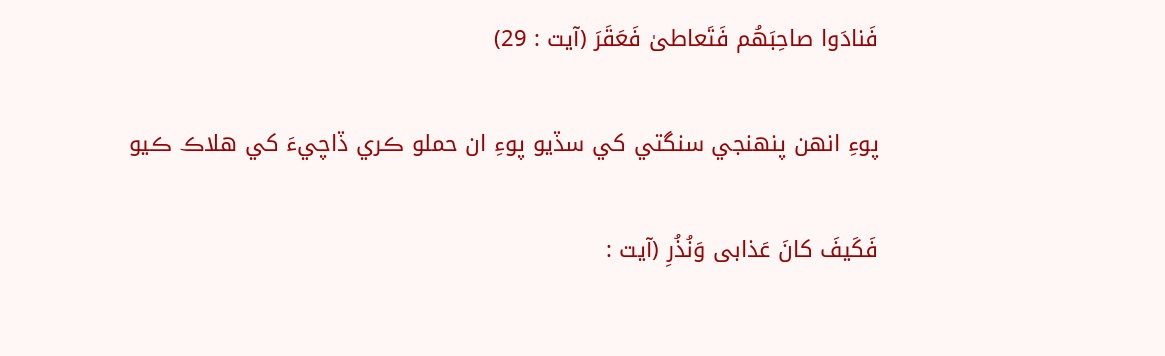فَنادَوا صاحِبَهُم فَتَعاطىٰ فَعَقَرَ (آيت : 29)

پوءِ انهن پنهنجي سنگتي کي سڏيو پوءِ ان حملو ڪري ڏاچيءَ کي هلاڪ ڪيو

فَكَيفَ كانَ عَذابى وَنُذُرِ (آيت :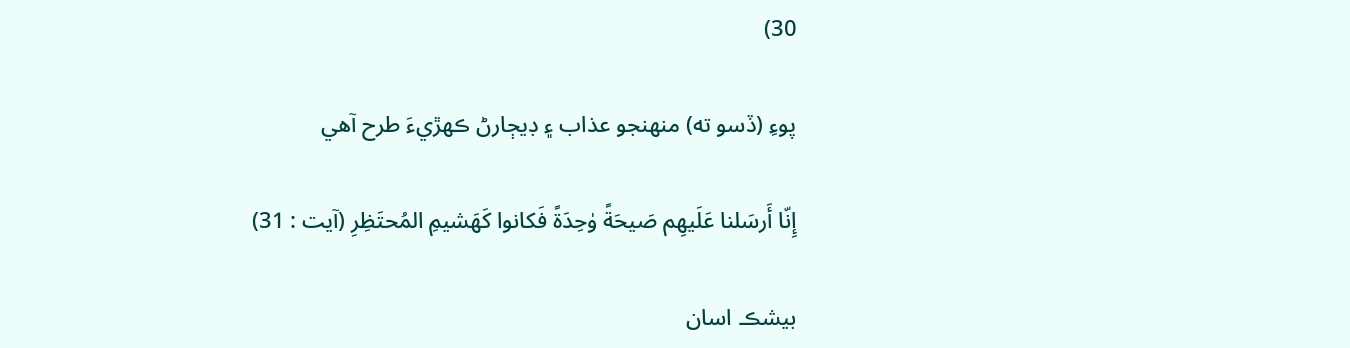30)

پوءِ (ڏسو ته) منهنجو عذاب ۽ ڊيڄارڻ ڪهڙيءَ طرح آهي

إِنّا أَرسَلنا عَلَيهِم صَيحَةً وٰحِدَةً فَكانوا كَهَشيمِ المُحتَظِرِ (آيت : 31)

بيشڪ اسان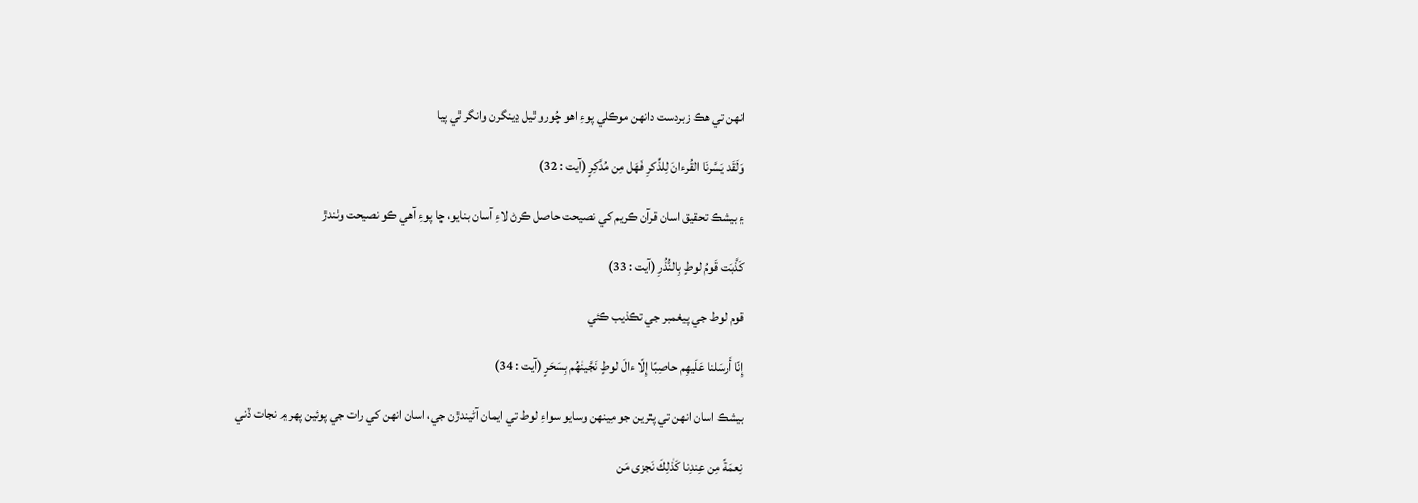انهن تي هڪ زبردست دانهن موڪلي پوءِ اهو چُورو ٿيل ڍينگرن وانگر ٿي پيا

وَلَقَد يَسَّرنَا القُرءانَ لِلذِّكرِ فَهَل مِن مُدَّكِرٍ (آيت : 32)

۽ بيشڪ تحقيق اسان قرآن ڪريم کي نصيحت حاصل ڪرڻ لاءِ آسان بنايو، ڇا پوءِ آهي ڪو نصيحت وٺندڙ

كَذَّبَت قَومُ لوطٍ بِالنُّذُرِ (آيت : 33)

قوم لوط جي پيغمبر جي تڪذيب ڪئي

إِنّا أَرسَلنا عَلَيهِم حاصِبًا إِلّا ءالَ لوطٍ نَجَّينٰهُم بِسَحَرٍ (آيت : 34)

بيشڪ اسان انهن تي پٿرين جو مِينهن وسايو سواءِ لوط تي ايمان آڻيندڙن جي، اسان انهن کي رات جي پوئين پهر ۾ نجات ڏني

نِعمَةً مِن عِندِنا كَذٰلِكَ نَجزى مَن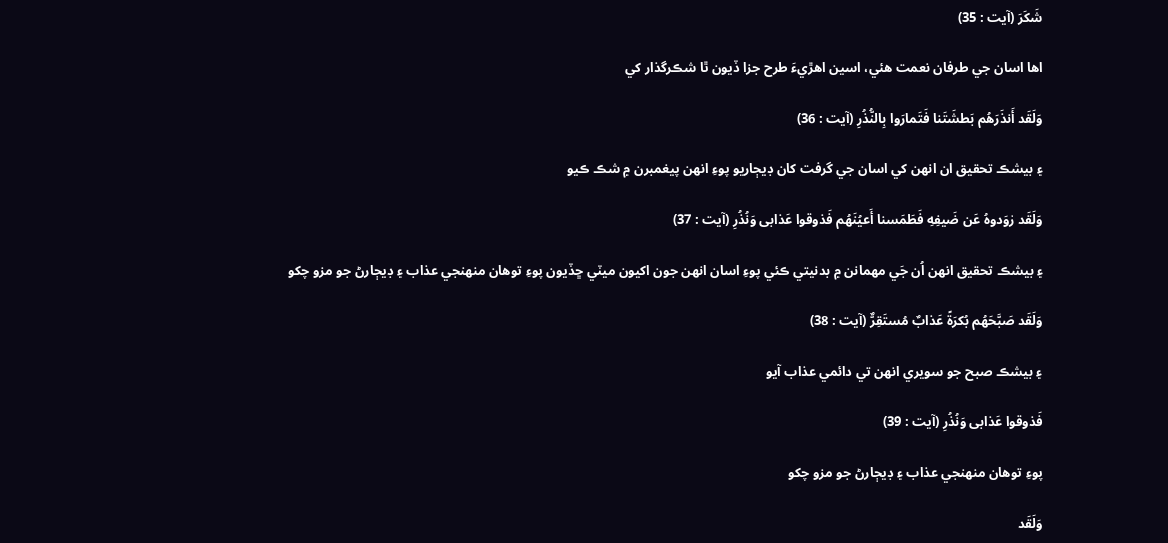شَكَرَ (آيت : 35)

اها اسان جي طرفان نعمت هئي، اسين اهڙيءَ طرح جزا ڏيون ٿا شڪرگذار کي

وَلَقَد أَنذَرَهُم بَطشَتَنا فَتَمارَوا بِالنُّذُرِ (آيت : 36)

۽ بيشڪ تحقيق ان انهن کي اسان جي گرفت کان ڊيڄاريو پوءِ انهن پيغمبرن ۾ شڪ ڪيو

وَلَقَد رٰوَدوهُ عَن ضَيفِهِ فَطَمَسنا أَعيُنَهُم فَذوقوا عَذابى وَنُذُرِ (آيت : 37)

۽ بيشڪ تحقيق انهن اُن جَي مهمانن ۾ بدنيتي ڪئي پوءِ اسان انهن جون اکيون ميٽي ڇڏيون پوءِ توهان منهنجي عذاب ۽ ڊيڄارڻ جو مزو چکو

وَلَقَد صَبَّحَهُم بُكرَةً عَذابٌ مُستَقِرٌّ (آيت : 38)

۽ بيشڪ صبح جو سويري انهن تي دائمي عذاب آيو

فَذوقوا عَذابى وَنُذُرِ (آيت : 39)

پوءِ توهان منهنجي عذاب ۽ ڊيڄارڻ جو مزو چکو

وَلَقَد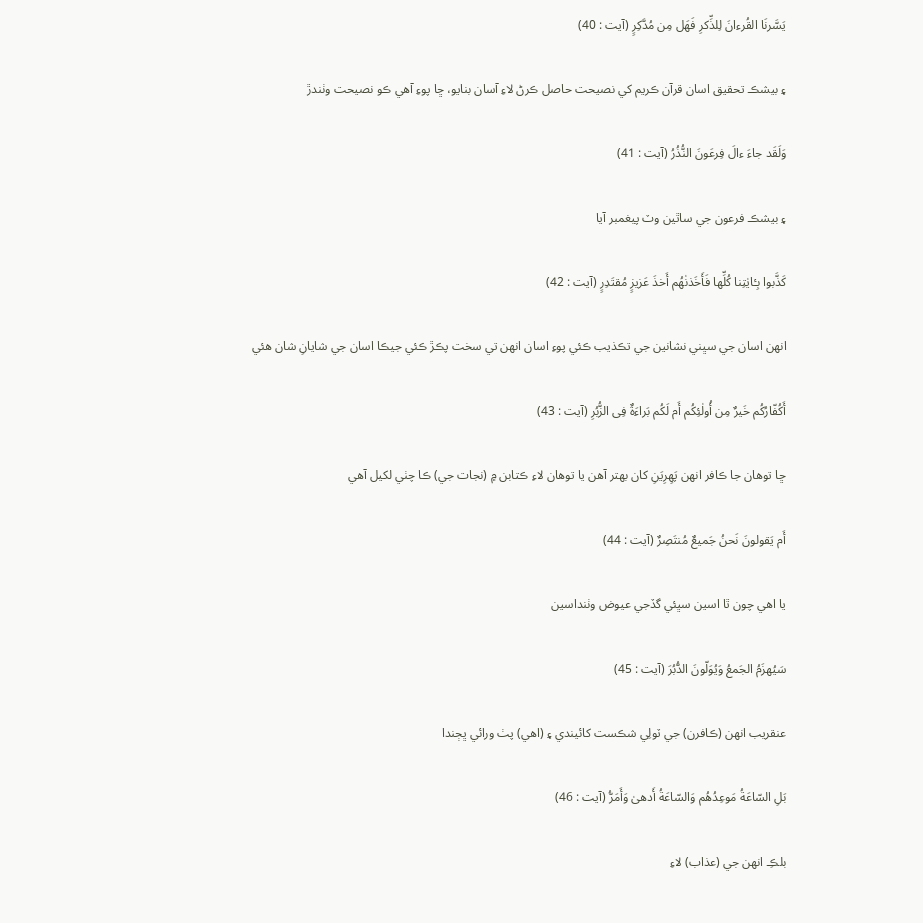يَسَّرنَا القُرءانَ لِلذِّكرِ فَهَل مِن مُدَّكِرٍ (آيت : 40)

۽ بيشڪ تحقيق اسان قرآن ڪريم کي نصيحت حاصل ڪرڻ لاءِ آسان بنايو، ڇا پوءِ آهي ڪو نصيحت وٺندڙ

وَلَقَد جاءَ ءالَ فِرعَونَ النُّذُرُ (آيت : 41)

۽ بيشڪ فرعون جي ساٿين وٽ پيغمبر آيا

كَذَّبوا بِـٔايٰتِنا كُلِّها فَأَخَذنٰهُم أَخذَ عَزيزٍ مُقتَدِرٍ (آيت : 42)

انهن اسان جي سڀني نشانين جي تڪذيب ڪئي پوءِ اسان انهن تي سخت پڪڙ ڪئي جيڪا اسان جي شايانِ شان هئي

أَكُفّارُكُم خَيرٌ مِن أُولٰئِكُم أَم لَكُم بَراءَةٌ فِى الزُّبُرِ (آيت : 43)

ڇا توهان جا ڪافر انهن پَهِرِيَنِ کان بهتر آهن يا توهان لاءِ ڪتابن ۾ (نجات جي) ڪا چٺي لکيل آهي

أَم يَقولونَ نَحنُ جَميعٌ مُنتَصِرٌ (آيت : 44)

يا اهي چون ٿا اسين سڀئي گڏجي عيوض وٺنداسين

سَيُهزَمُ الجَمعُ وَيُوَلّونَ الدُّبُرَ (آيت : 45)

عنقريب انهن (ڪافرن) جي ٽولِي شڪست کائيندي ۽ (اهي) پٺ ورائي ڀڄندا

بَلِ السّاعَةُ مَوعِدُهُم وَالسّاعَةُ أَدهىٰ وَأَمَرُّ (آيت : 46)

بلڪِ انهن جي (عذاب) لاءِ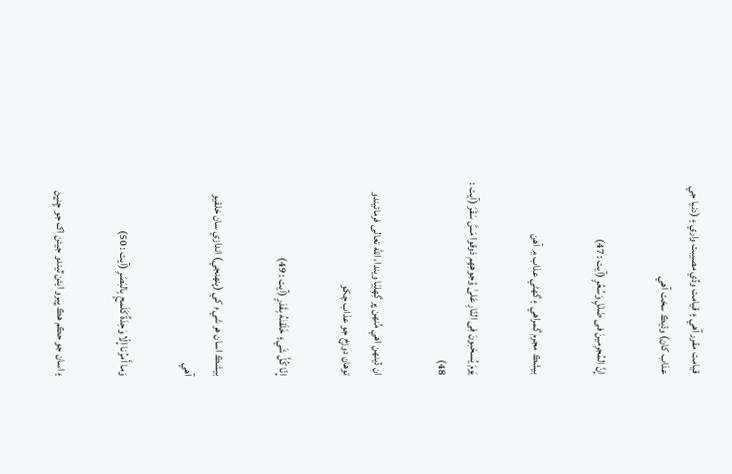قيامت مقرر آهي ۽ قيامت وڏي مصيبت واري ۽ (دنيا جي عذاب کان) وڌيڪ سخت آهي

إِنَّ المُجرِمينَ فى ضَلٰلٍ وَسُعُرٍ (آيت : 47)

بيشڪ مجرم گمراهي ۽ گھڻي عذاب ۾ آهن

يَومَ يُسحَبونَ فِى النّارِ عَلىٰ وُجوهِهِم ذوقوا مَسَّ سَقَرَ (آيت : 48)

ان ڏينهن اهي مُنهن ڀر گِهِلِيَا ويندا، الله تعالى فرمائيندو توهان دوزخ جو عذاب چکو

إِنّا كُلَّ شَيءٍ خَلَقنٰهُ بِقَدَرٍ (آيت : 49)

بيشڪ اسان هر شيءِ کي (پنهنجي) اندازي سان خلقيو آهي

وَما أَمرُنا إِلّا وٰحِدَةٌ كَلَمحٍ بِالبَصَرِ (آيت : 50)

۽ اسان جو حڪم هڪ ڀيرو ايئن ٿيندو جيئن اک جو ڇِنڀڻ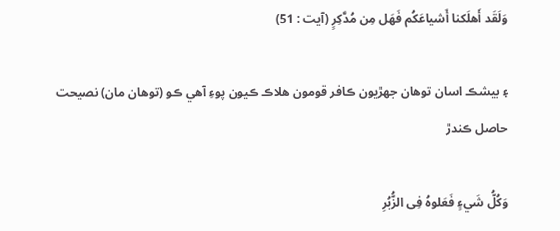وَلَقَد أَهلَكنا أَشياعَكُم فَهَل مِن مُدَّكِرٍ (آيت : 51)

۽ بيشڪ اسان توهان جهڙيون ڪافر قومون هلاڪ ڪيون پوءِ آهي ڪو (توهان مان) نصيحت حاصل ڪندڙ

وَكُلُّ شَيءٍ فَعَلوهُ فِى الزُّبُرِ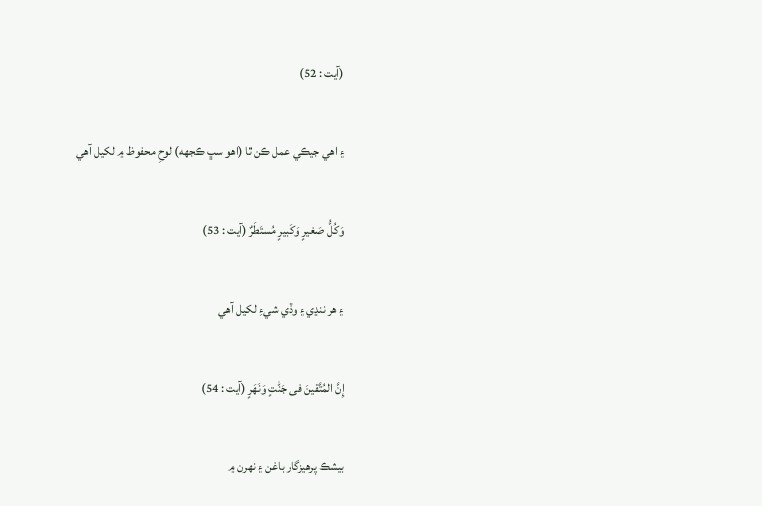(آيت : 52)

۽ اهي جيڪي عمل ڪن ٿا (اهو سڀ ڪجھه) لوحِ محفوظ ۾ لکيل آهي

وَكُلُّ صَغيرٍ وَكَبيرٍ مُستَطَرٌ (آيت : 53)

۽ هر ننڍي ۽ وڏي شيءِ لکيل آهي

إِنَّ المُتَّقينَ فى جَنّٰتٍ وَنَهَرٍ (آيت : 54)

بيشڪ پرهيزگار باغن ۽ نهرن ۾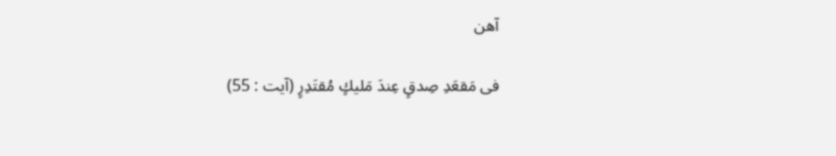آهن

فى مَقعَدِ صِدقٍ عِندَ مَليكٍ مُقتَدِرٍ (آيت : 55)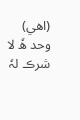(اهي) وحد هٗ لا شرڪ لہٗ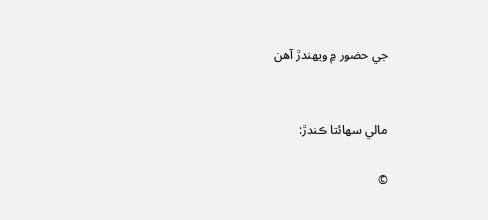جي حضور ۾ ويهندڙ آهن


مالي سھائتا ڪندڙ:

©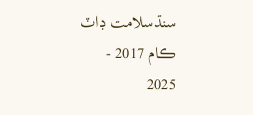سنڌسلامت ڊاٽ ڪام 2017 - 2025